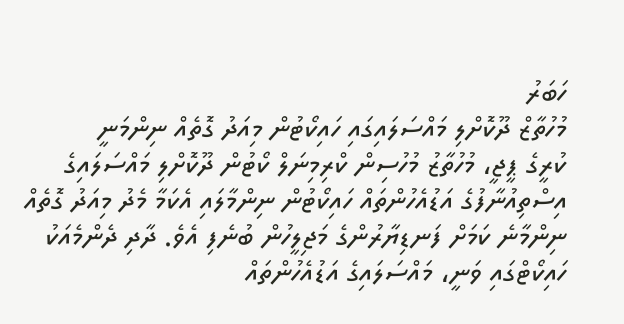ހަބަރު
މުހުތާޒް ދޫކޮށްލި މައްސަލައިގައި ހައިކޯޓުން މިއަދު ގޮތެއް ނިންމަނީ
ކުރީގެ ޕީޖީ، މުހުތާޒު މުހުސިން ކްރިމިނަލް ކޯޓުން ދޫކޮށްލި މައްސަލައިގެ އިސްތިއުނާފުގެ އަޑުއެހުންތައް ހައިކޯޓުން ނިންމާލައި އެކަމާ މެދު މިއަދު ގޮތެއް ނިންމާނެ ކަމަށް ފަނޑިޔާރުންގެ މަޖިލީހުން ބުނެފި އެވެ. ދާދި ދެންމެއަކު ހައިކޯޓްގައި ވަނީ، މައްސަލައިގެ އަޑުއެހުންތައް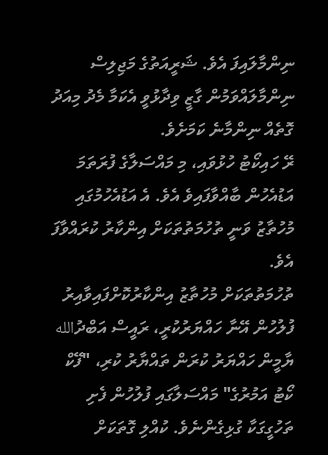ނިންމާލައިފަ އެވެ. ޝަރީއަތުގެ މަޖިލިސް ނިންމާލައްވަމުން ގާޒީ ވިދާޅުވީ އެކަމާ މެދު މިއަދު ގޮތެއް ނިންމާނެ ކަމަށެވެ.
ރޭ ހައިކޯޓު ހުޅުވައި، މި މައްސަލާގެ ފުރަތަމަ އަޑުއެހުން ބާއްވާފައިވެ އެވެ. އެ އަޑުއެހުމުގައި މުހުތާޒު ވަނީ ތުހުމަތުތަކަށް އިންކާރު ކުރައްވާފަ އެވެ.
ތުހުމަތުތަކަށް މުހުތާޒު އިންކާރުކޮށްފައިވާއިރު ފުލުހުން އޭނާ ހައްޔަރުކުރީ، ރައީސް އަބްދުالله ޔާމީން ހައްޔަރު ކުރަން ތައްޔާރު ކުރި، "ފޭކް ކޯޓު އަމުރުގެ" މައްސަލާގައި ފުލުހުން ފެށި ތަހުގީގަކާ ގުޅިގެންނެވެ. ކުއްލި ގޮތަކަށް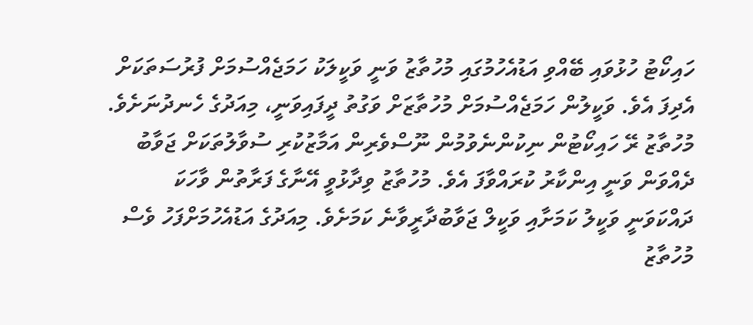ހައިކޯޓު ހުޅުވައި ބޭއްވި އަޑުއެހުމުގައި މުހުތާޒު ވަނީ ވަކީލަކު ހަމަޖެއްސުމަށް ފުރުސަތަކަށް އެދިފަ އެވެ. ވަކީލުން ހަމަޖެއްސުމަށް މުހުތާޒަށް ވަގުތު ދީފައިވަނީ، މިއަދުގެ ހެނދުނަށެވެ.
މުހުތާޒު ރޭ ހައިކޯޓުން ނިކުންނެވުމުން ނޫސްވެރިން އަމާޒުކުރި ސުވާލުތަކަށް ޖަވާބު ދެއްވަން ވަނީ އިންކާރު ކުރައްވާފަ އެވެ. މުހުތާޒު ވިދާޅުވީ އޭނާގެ ފަރާތުން ވާހަކަ ދައްކަވަނީ ވަކީލު ކަމަށާއި ވަކީލް ޖަވާބުދާރީވާނެ ކަމަށެވެ. މިއަދުގެ އަޑުއެހުމަށްފަހު ވެސް މުހުތާޒު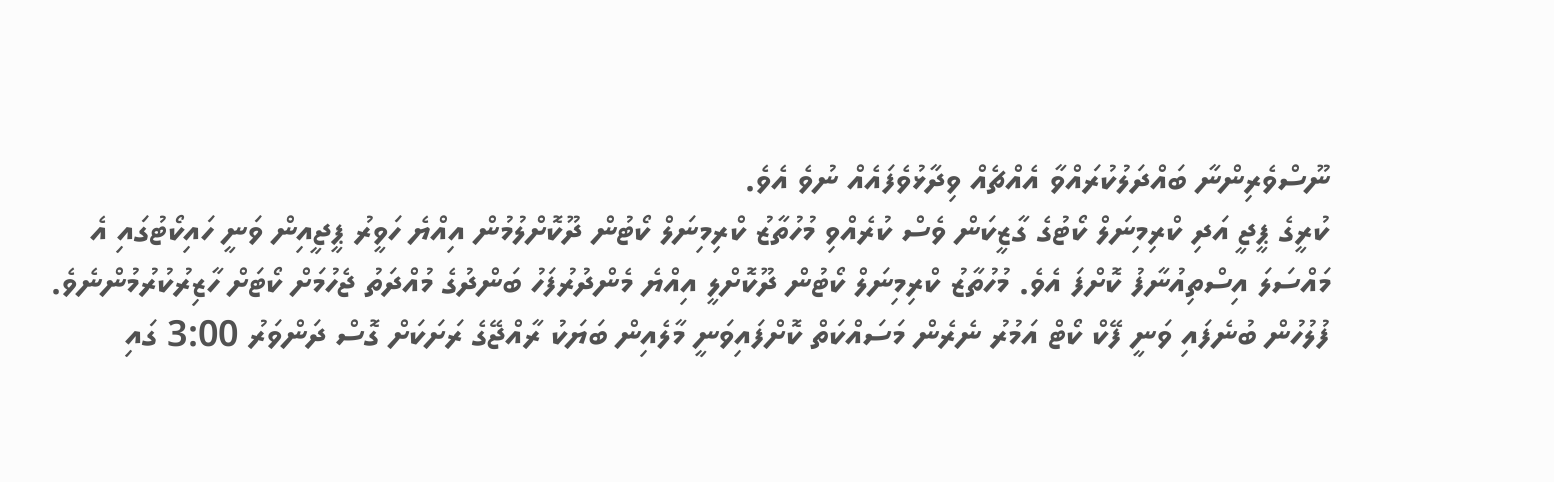ނޫސްވެރިންނާ ބައްދަލުކުރައްވާ އެއްޗެއް ވިދާޅުވެފައެއް ނުވެ އެވެ.
ކުރީގެ ޕީޖީ އަދި ކްރިމިނަލް ކޯޓުގެ ގާޒީކަން ވެސް ކުރެއްވި މުހުތާޒު ކްރިމިނަލް ކޯޓުން ދޫކޮށްލުމުން އިއްޔެ ހަވީރު ޕީޖީއިން ވަނީ ހައިކޯޓުގައި އެ މައްސަލަ އިސްތިއުނާފު ކޮށްފަ އެވެ. މުހުތާޒު ކްރިމިނަލް ކޯޓުން ދޫކޮށްލީ އިއްޔެ މެންދުރުފަހު ބަންދުގެ މުއްދަތު ޖެހުމަށް ކޯޓަށް ހާޒިރުކުރުމުންނެވެ.
ފުލުހުން ބުނެފައި ވަނީ ފޭކް ކޯޓް އަމުރު ނެރެން މަސައްކަތް ކޮށްފައިވަނީ މާލެއިން ބަޔަކު ރާއްޖޭގެ ރަށަކަށް ގޮސް ދަންވަރު 3:00 ގައި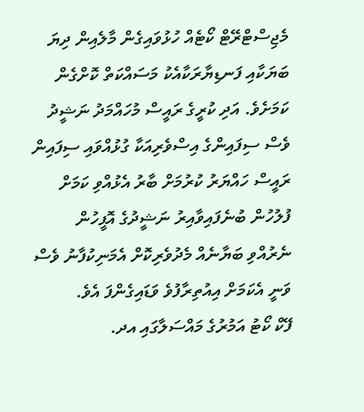މެޖިސްޓްރޭޓް ކޯޓެއް ހުޅުވައިގެން މާލެއިން ދިޔަ ބަޔަކާއި ފަނޑިޔާރަކާއެކު މަސައްކަތް ކޮށްގެން ކަމަށެވެ. އަދި ކުރީގެ ރައީސް މުހައްމަދު ނަޝީދު ވެސް ސިފައިންގެ އިސްވެރިއަކާ ގުޅުއްވައި ސިފައިން ރައީސް ހައްޔަރު ކުރުމަށް ބާރު އެޅުއްވި ކަމަށް ފުލުހުން ބުނެފައިވާއިރު ނަޝީދުގެ އޮފީހުން ނެރުއްވި ބަޔާނެއް މެދުވެރިކޮށް އެމަނިކުފާނު ވެސް ވަނީ އެކަމަށް އިއުތިރާފުވެ ވަޑައިގެންފަ އެވެ.
ފޭކް ކޯޓު އަމުރުގެ މައްސަލާގައި އދ.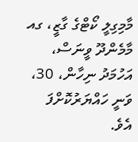މާމިގިލީ ކޯޓްގެ ގާޒީ، ގއ މާމެންދޫ ވީނަސް، އަހުމަދު ނިހާން، 30، ވަނީ ހައްޔަރުކޮށްފަ އެވެ.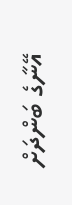އޭނާގެ ބަންދަށް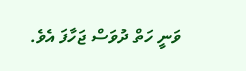ވަނީ ހަތް ދުވަސް ޖަހާފަ އެވެ.